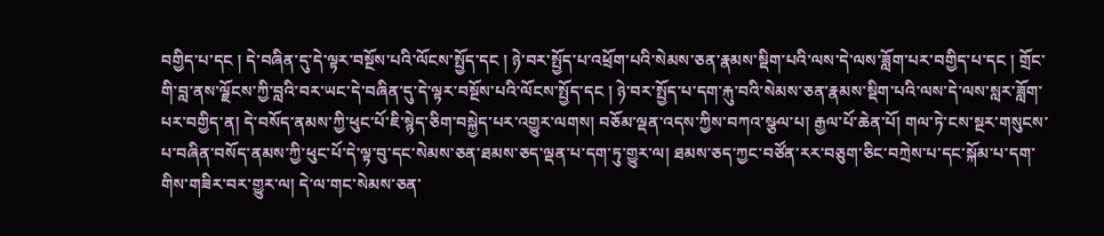བགྱིད་པ་དང ། དེ་བཞིན་དུ་དེ་ལྟར་བསྔོས་པའི་ལོངས་སྤྱོད་དང ། ཉེ་བར་སྤྱོད་པ་འཕྲོག་པའི་སེམས་ཅན་རྣམས་སྡིག་པའི་ལས་དེ་ལས་ཟློག་པར་བགྱིད་པ་དང ། གྲོང་གི་བླ་ནས་ལྗོངས་ཀྱི་བླའི་བར་ཡང་དེ་བཞིན་དུ་དེ་ལྟར་བསྔོས་པའི་ལོངས་སྤྱོད་དང ། ཉེ་བར་སྤྱོད་པ་དག་རྐུ་བའི་སེམས་ཅན་རྣམས་སྡིག་པའི་ལས་དེ་ལས་སླར་ཟློག་པར་བགྱིད་ན། དེ་བསོད་ནམས་ཀྱི་ཕུང་པོ་ཇི་སྙེད་ཅིག་བསྐྱེད་པར་འགྱུར་ལགས། བཅོམ་ལྡན་འདས་ཀྱིས་བཀའ་སྩལ་པ། རྒྱལ་པོ་ཆེན་པོ། གལ་ཏེ་ངས་སྔར་གསུངས་པ་བཞིན་བསོད་ནམས་ཀྱི་ཕུང་པོ་དེ་ལྟ་བུ་དང་སེམས་ཅན་ཐམས་ཅད་ལྡན་པ་དག་ཏུ་གྱུར་ལ། ཐམས་ཅད་ཀྱང་བཙོན་རར་བཅུག་ཅིང་བཀྲེས་པ་དང་སྐོམ་པ་དག་གིས་གཟིར་བར་གྱུར་ལ། དེ་ལ་གང་སེམས་ཅན་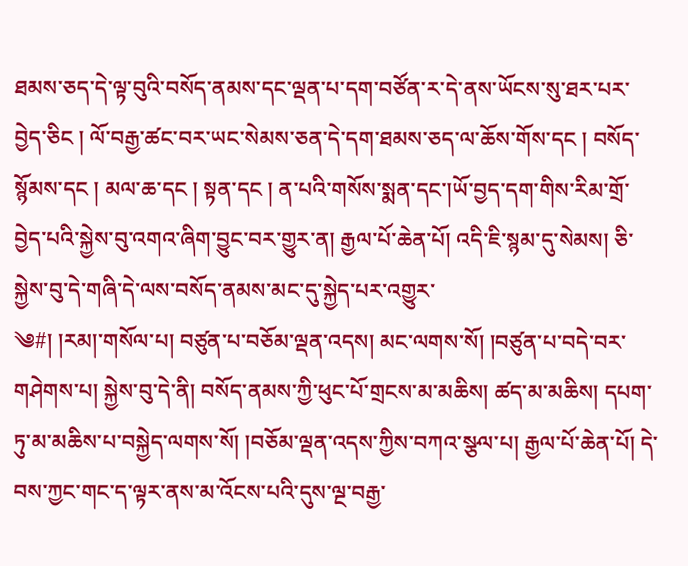ཐམས་ཅད་དེ་ལྟ་བུའི་བསོད་ནམས་དང་ལྡན་པ་དག་བཙོན་ར་དེ་ནས་ཡོངས་སུ་ཐར་པར་བྱེད་ཅིང ། ལོ་བརྒྱ་ཚང་བར་ཡང་སེམས་ཅན་དེ་དག་ཐམས་ཅད་ལ་ཆོས་གོས་དང ། བསོད་སྙོམས་དང ། མལ་ཆ་དང ། སྟན་དང ། ན་པའི་གསོས་སྨན་དང་།ཡོ་བྱད་དག་གིས་རིམ་གྲོ་བྱེད་པའི་སྐྱེས་བུ་འགའ་ཞིག་བྱུང་བར་གྱུར་ན། རྒྱལ་པོ་ཆེན་པོ། འདི་ཇི་སྙམ་དུ་སེམས། ཅི་སྐྱེས་བུ་དེ་གཞི་དེ་ལས་བསོད་ནམས་མང་དུ་སྐྱེད་པར་འགྱུར་
༄#། །རམ།་གསོལ་པ། བཙུན་པ་བཅོམ་ལྡན་འདས། མང་ལགས་སོ། །བཙུན་པ་བདེ་བར་གཤེགས་པ། སྐྱེས་བུ་དེ་ནི། བསོད་ནམས་ཀྱི་ཕུང་པོ་གྲངས་མ་མཆིས། ཚད་མ་མཆིས། དཔག་ཏུ་མ་མཆིས་པ་བསྐྱེད་ལགས་སོ། །བཅོམ་ལྡན་འདས་ཀྱིས་བཀའ་སྩལ་པ། རྒྱལ་པོ་ཆེན་པོ། དེ་བས་ཀྱང་གང་ད་ལྟར་ནས་མ་འོངས་པའི་དུས་ལྔ་བརྒྱ་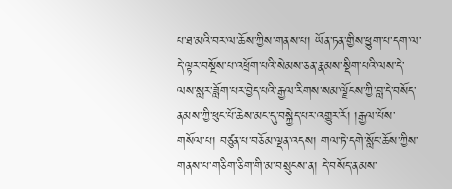པ་ཐ་མའི་བར་ལ་ཆོས་ཀྱིས་གནས་པ། ཡོན་ཏན་གྱིས་ཕྱུག་པ་དག་ལ་དེ་ལྟར་བསྔོས་པ་འཕྲོག་པའི་སེམས་ཅན་རྣམས་སྡིག་པའི་ལས་དེ་ལས་སླར་ཟློག་པར་བྱེད་པའི་རྒྱལ་རིགས་སམ་ལྗོངས་ཀྱི་བླ་དེ་བསོད་ནམས་ཀྱི་ཕུང་པོ་ཆེས་མང་དུ་བསྐྱེད་པར་འགྱུར་རོ། །རྒྱལ་པོས་གསོལ་པ། བཙུན་པ་བཅོམ་ལྡན་འདས། གལ་ཏེ་དགེ་སློང་ཆོས་ཀྱིས་གནས་པ་གཅིག་ཅིག་གི་མ་བསྲུངས་ན། དེ་བསོད་ནམས་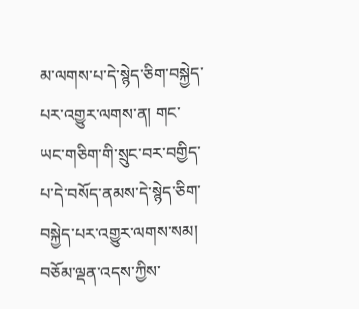མ་ལགས་པ་དེ་སྙེད་ཅིག་བསྐྱེད་པར་འགྱུར་ལགས་ན། གང་ཡང་གཅིག་གི་སྲུང་བར་བགྱིད་པ་དེ་བསོད་ནམས་དེ་སྙེད་ཅིག་བསྐྱེད་པར་འགྱུར་ལགས་སམ། བཅོམ་ལྡན་འདས་ཀྱིས་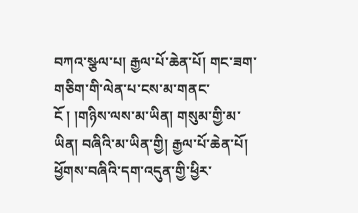བཀའ་སྩལ་པ། རྒྱལ་པོ་ཆེན་པོ། གང་ཟག་གཅིག་གི་ལེན་པ་ངས་མ་གནང་ངོ ། །གཉིས་ལས་མ་ཡིན། གསུམ་གྱི་མ་ཡིན། བཞིའི་མ་ཡིན་གྱི། རྒྱལ་པོ་ཆེན་པོ། ཕྱོགས་བཞིའི་དག་འདུན་གྱི་ཕྱིར་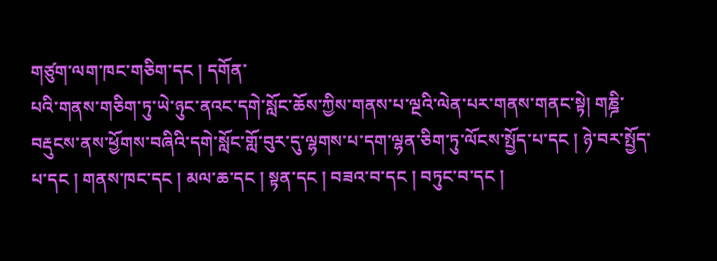གཙུག་ལག་ཁང་གཅིག་དང ། དགོན་
པའི་གནས་གཅིག་ཏུ་ཡེ་ཉུང་ནའང་དགེ་སློང་ཆོས་ཀྱིས་གནས་པ་ལྔའི་ལེན་པར་གནས་གནང་སྟེ། གཎྜི་བརྡུངས་ནས་ཕྱོགས་བཞིའི་དགེ་སློང་གློ་བུར་དུ་ལྷགས་པ་དག་ལྷན་ཅིག་ཏུ་ལོངས་སྤྱོད་པ་དང ། ཉེ་བར་སྤྱོད་པ་དང ། གནས་ཁང་དང ། མལ་ཆ་དང ། སྟན་དང ། བཟའ་བ་དང ། བཏུང་བ་དང །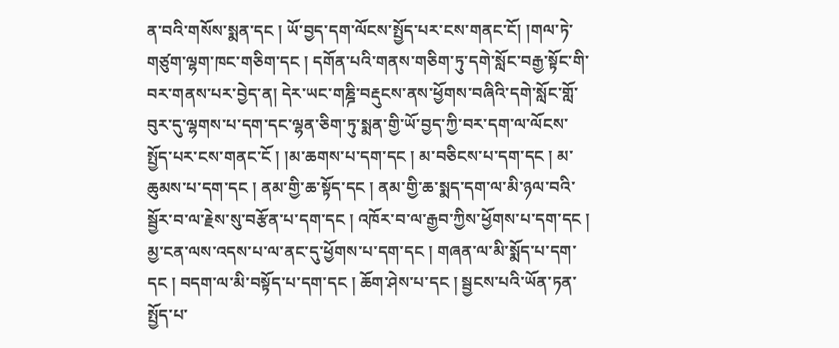ན་བའི་གསོས་སྨན་དང ། ཡོ་བྱད་དག་ལོངས་སྤྱོད་པར་ངས་གནང་ངོ། །གལ་ཏེ་གཙུག་ལྷག་ཁང་གཅིག་དང ། དགོན་པའི་གནས་གཅིག་ཏུ་དགེ་སློང་བརྒྱ་སྟོང་གི་བར་གནས་པར་བྱེད་ན། དེར་ཡང་གཎྜི་བརྡུངས་ནས་ཕྱོགས་བཞིའི་དགེ་སློང་གློ་བུར་དུ་ལྷགས་པ་དག་དང་ལྷན་ཅིག་ཏུ་སྨན་གྱི་ཡོ་བྱད་ཀྱི་བར་དག་ལ་ལོངས་སྤྱོད་པར་ངས་གནང་ངོ ། །མ་ཆགས་པ་དག་དང ། མ་བཅིངས་པ་དག་དང ། མ་ཆུམས་པ་དག་དང ། ནམ་གྱི་ཆ་སྟོད་དང ། ནམ་གྱི་ཆ་སྨད་དག་ལ་མི་ཉལ་བའི་སྦྱོར་བ་ལ་རྗེས་སུ་བརྩོན་པ་དག་དང ། འཁོར་བ་ལ་རྒྱབ་ཀྱིས་ཕྱོགས་པ་དག་དང ། མྱ་ངན་ལས་འདས་པ་ལ་ནང་དུ་ཕྱོགས་པ་དག་དང ། གཞན་ལ་མི་སྨོད་པ་དག་དང ། བདག་ལ་མི་བསྟོད་པ་དག་དང ། ཆོག་ཤེས་པ་དང ། སྦྱངས་པའི་ཡོན་ཏན་སྤྱོད་པ་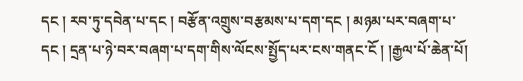དང ། རབ་ཏུ་དབེན་པ་དང ། བརྩོན་འགྲུས་བརྩམས་པ་དག་དང ། མཉམ་པར་བཞག་པ་དང ། དྲན་པ་ཉེ་བར་བཞག་པ་དག་གིས་ལོངས་སྤྱོད་པར་ངས་གནང་ངོ ། །རྒྱལ་པོ་ཆེན་པོ།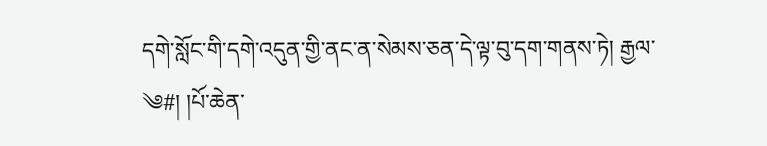དགེ་སློང་གི་དགེ་འདུན་གྱི་ནང་ན་སེམས་ཅན་དེ་ལྟ་བུ་དག་གནས་ཏེ། རྒྱལ་
༄#། །པོ་ཆེན་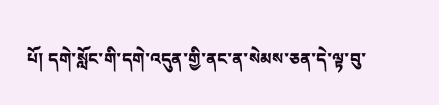པོ། དགེ་སློང་གི་དགེ་འདུན་གྱི་ནང་ན་སེམས་ཅན་དེ་ལྟ་བུ་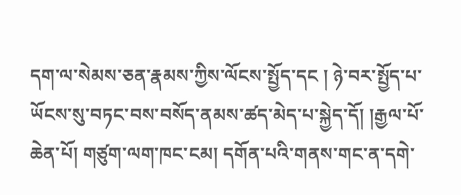དག་ལ་སེམས་ཅན་རྣམས་ཀྱིས་ལོངས་སྤྱོད་དང ། ཉེ་བར་སྤྱོད་པ་ཡོངས་སུ་བཏང་བས་བསོད་ནམས་ཚད་མེད་པ་སྐྱེད་དོ། །རྒྱལ་པོ་ཆེན་པོ། གཙུག་ལག་ཁང་ངམ། དགོན་པའི་གནས་གང་ན་དགེ་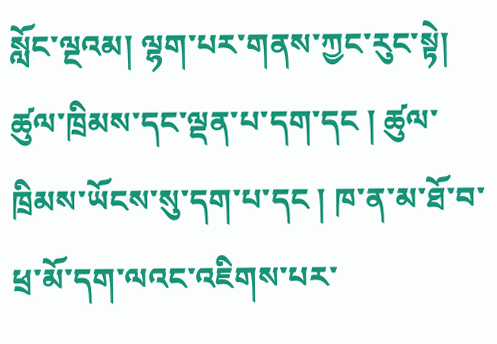སློང་ལྔའམ། ལྷག་པར་གནས་ཀྱང་རུང་སྟེ། ཚུལ་ཁྲིམས་དང་ལྡན་པ་དག་དང ། ཚུལ་ཁྲིམས་ཡོངས་སུ་དག་པ་དང ། ཁ་ན་མ་ཐོ་བ་ཕྲ་མོ་དག་ལའང་འཇིགས་པར་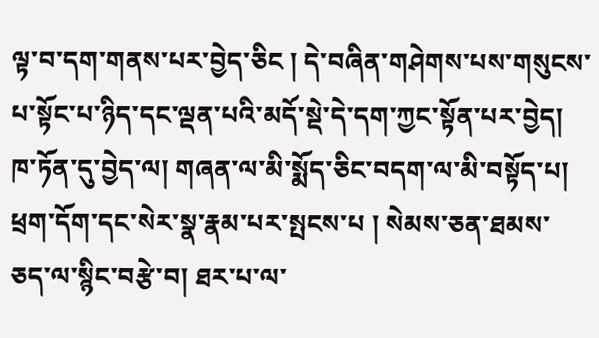ལྟ་བ་དག་གནས་པར་བྱེད་ཅིང ། དེ་བཞིན་གཤེགས་པས་གསུངས་པ་སྟོང་པ་ཉིད་དང་ལྡན་པའི་མདོ་སྡེ་དེ་དག་ཀྱང་སྟོན་པར་བྱེད། ཁ་ཏོན་དུ་བྱེད་ལ། གཞན་ལ་མི་སྨོད་ཅིང་བདག་ལ་མི་བསྟོད་པ། ཕྲག་དོག་དང་སེར་སྣ་རྣམ་པར་སྤངས་པ ། སེམས་ཅན་ཐམས་ཅད་ལ་སྙིང་བརྩེ་བ། ཐར་པ་ལ་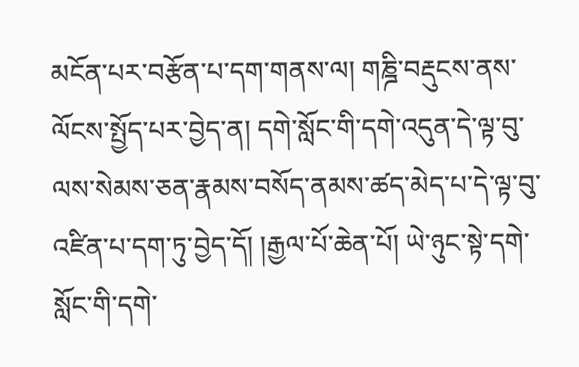མངོན་པར་བརྩོན་པ་དག་གནས་ལ། གཎྜི་བརྡུངས་ནས་ལོངས་སྤྱོད་པར་བྱེད་ན། དགེ་སློང་གི་དགེ་འདུན་དེ་ལྟ་བུ་ལས་སེམས་ཅན་རྣམས་བསོད་ནམས་ཚད་མེད་པ་དེ་ལྟ་བུ་འཛིན་པ་དག་ཏུ་བྱེད་དོ། །རྒྱལ་པོ་ཆེན་པོ། ཡེ་ཉུང་སྟེ་དགེ་སློང་གི་དགེ་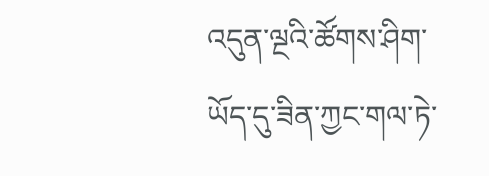འདུན་ལྔའི་ཚོགས་ཤིག་ཡོད་དུ་ཟིན་ཀྱང་གལ་ཏེ་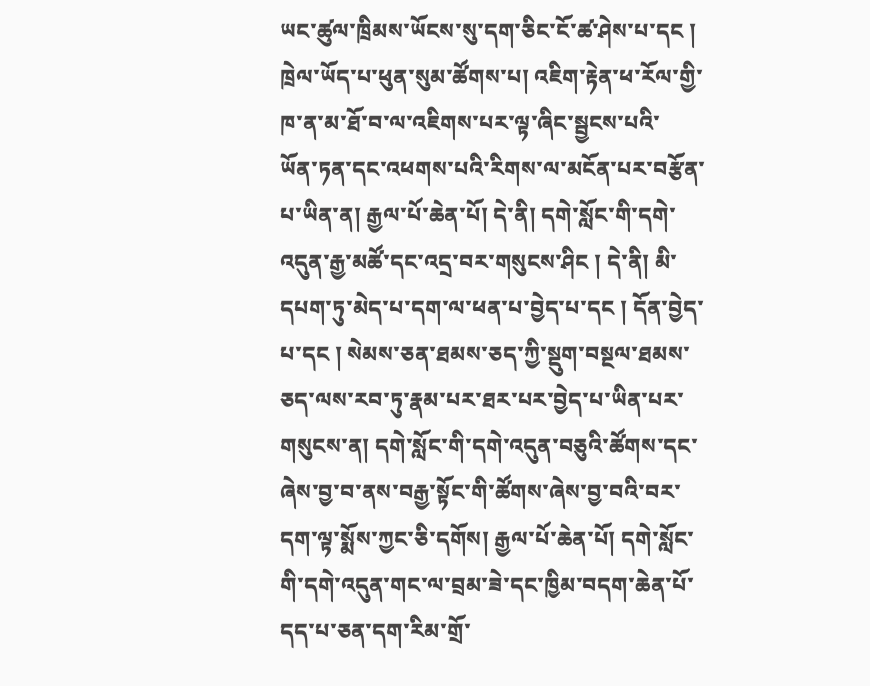ཡང་ཚུལ་ཁྲིམས་ཡོངས་སུ་དག་ཅིང་ངོ་ཚ་ཤེས་པ་དང ། ཁྲེལ་ཡོད་པ་ཕུན་སུམ་ཚོགས་པ། འཇིག་རྟེན་ཕ་རོལ་གྱི་ཁ་ན་མ་ཐོ་བ་ལ་འཇིགས་པར་ལྟ་ཞིང་སྦྱངས་པའི་
ཡོན་ཏན་དང་འཕགས་པའི་རིགས་ལ་མངོན་པར་བརྩོན་པ་ཡིན་ན། རྒྱལ་པོ་ཆེན་པོ། དེ་ནི། དགེ་སློང་གི་དགེ་འདུན་རྒྱ་མཚོ་དང་འདྲ་བར་གསུངས་ཤིང ། དེ་ནི། མི་དཔག་ཏུ་མེད་པ་དག་ལ་ཕན་པ་བྱེད་པ་དང ། དོན་བྱེད་པ་དང ། སེམས་ཅན་ཐམས་ཅད་ཀྱི་སྡུག་བསྔལ་ཐམས་ཅད་ལས་རབ་ཏུ་རྣམ་པར་ཐར་པར་བྱེད་པ་ཡིན་པར་གསུངས་ན། དགེ་སློང་གི་དགེ་འདུན་བཅུའི་ཚོགས་དང་ཞེས་བྱ་བ་ནས་བརྒྱ་སྟོང་གི་ཚོགས་ཞེས་བྱ་བའི་བར་དག་ལྟ་སྨོས་ཀྱང་ཅི་དགོས། རྒྱལ་པོ་ཆེན་པོ། དགེ་སློང་གི་དགེ་འདུན་གང་ལ་བྲམ་ཟེ་དང་ཁྱིམ་བདག་ཆེན་པོ་དད་པ་ཅན་དག་རིམ་གྲོ་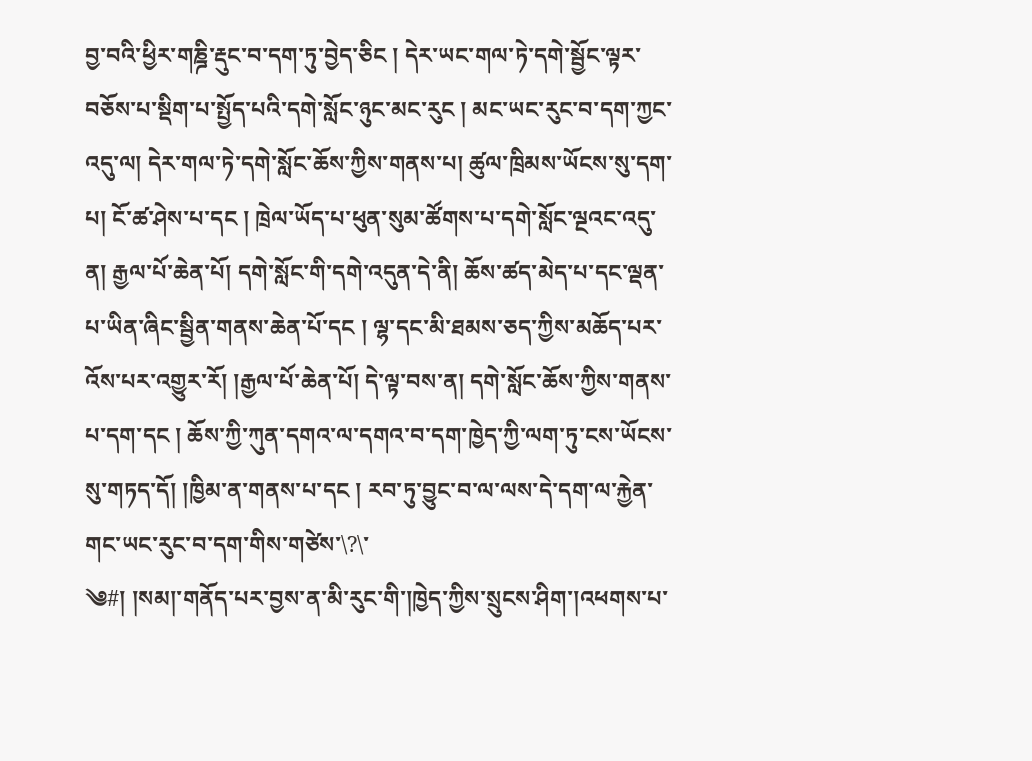བྱ་བའི་ཕྱིར་གཎྜི་རྡུང་བ་དག་ཏུ་བྱེད་ཅིང ། དེར་ཡང་གལ་ཏེ་དགེ་སྦྱོང་ལྟར་བཅོས་པ་སྡིག་པ་སྤྱོད་པའི་དགེ་སློང་ཉུང་མང་རུང ། མང་ཡང་རུང་བ་དག་ཀྱང་འདུ་ལ། དེར་གལ་ཏེ་དགེ་སློང་ཆོས་ཀྱིས་གནས་པ། ཚུལ་ཁྲིམས་ཡོངས་སུ་དག་པ། ངོ་ཚ་ཤེས་པ་དང ། ཁྲེལ་ཡོད་པ་ཕུན་སུམ་ཚོགས་པ་དགེ་སློང་ལྔའང་འདུ་ན། རྒྱལ་པོ་ཆེན་པོ། དགེ་སློང་གི་དགེ་འདུན་དེ་ནི། ཆོས་ཚད་མེད་པ་དང་ལྡན་པ་ཡིན་ཞིང་སྦྱིན་གནས་ཆེན་པོ་དང ། ལྷ་དང་མི་ཐམས་ཅད་ཀྱིས་མཆོད་པར་འོས་པར་འགྱུར་རོ། །རྒྱལ་པོ་ཆེན་པོ། དེ་ལྟ་བས་ན། དགེ་སློང་ཆོས་ཀྱིས་གནས་པ་དག་དང ། ཆོས་ཀྱི་ཀུན་དགའ་ལ་དགའ་བ་དག་ཁྱེད་ཀྱི་ལག་ཏུ་ངས་ཡོངས་སུ་གཏད་དོ། །ཁྱིམ་ན་གནས་པ་དང ། རབ་ཏུ་བྱུང་བ་ལ་ལས་དེ་དག་ལ་རྐྱེན་གང་ཡང་རུང་བ་དག་གིས་གཙེས་\?\་
༄#། །སམ།་གནོད་པར་བྱས་ན་མི་རུང་གི་།ཁྱེད་ཀྱིས་སྲུངས་ཤིག་།འཕགས་པ་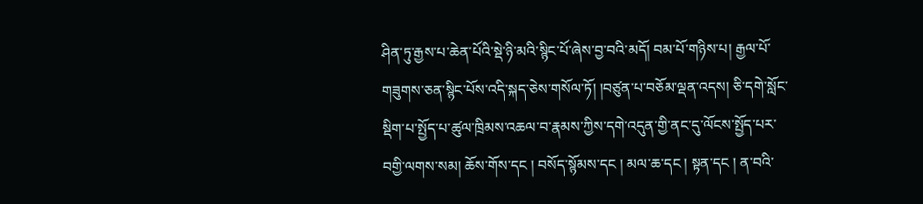ཤིན་ཏུ་རྒྱས་པ་ཆེན་པོའི་སྡེ་ཉི་མའི་སྙིང་པོ་ཞེས་བྱ་བའི་མདོ། བམ་པོ་གཉིས་པ། རྒྱལ་པོ་གཟུགས་ཅན་སྙིང་པོས་འདི་སྐད་ཅེས་གསོལ་ཏོ། །བཙུན་པ་བཅོམ་ལྡན་འདས། ཅི་དགེ་སློང་སྡིག་པ་སྤྱོད་པ་ཚུལ་ཁྲིམས་འཆལ་བ་རྣམས་ཀྱིས་དགེ་འདུན་གྱི་ནང་དུ་ལོངས་སྤྱོད་པར་བགྱི་ལགས་སམ། ཆོས་གོས་དང ། བསོད་སྙོམས་དང ། མལ་ཆ་དང ། སྟན་དང ། ན་བའི་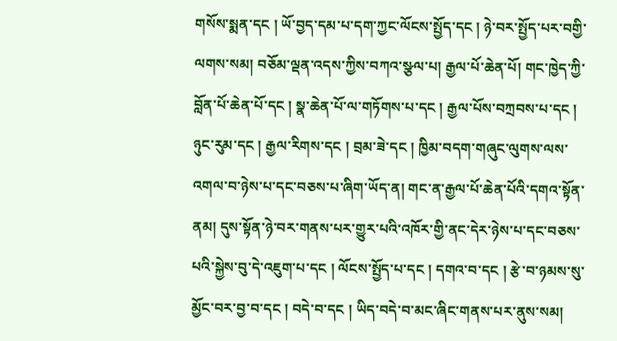གསོས་སྨན་དང ། ཡོ་བྱད་དམ་པ་དག་ཀྱང་ལོངས་སྤྱོད་དང ། ཉེ་བར་སྤྱོད་པར་བགྱི་ལགས་སམ། བཅོམ་ལྡན་འདས་ཀྱིས་བཀའ་སྩལ་པ། རྒྱལ་པོ་ཆེན་པོ། གང་ཁྱེད་ཀྱི་བློན་པོ་ཆེན་པོ་དང ། སྣ་ཆེན་པོ་ལ་གཏོགས་པ་དང ། རྒྱལ་པོས་བཀྲབས་པ་དང ། ཉུང་རུམ་དང ། རྒྱལ་རིགས་དང ། བྲམ་ཟེ་དང ། ཁྱིམ་བདག་གཞུང་ལུགས་ལས་འགལ་བ་ཉེས་པ་དང་བཅས་པ་ཞིག་ཡོད་ན། གང་ན་རྒྱལ་པོ་ཆེན་པོའི་དགའ་སྟོན་ནམ། དུས་སྟོན་ཉེ་བར་གནས་པར་གྱུར་པའི་འཁོར་གྱི་ནང་དེར་ཉེས་པ་དང་བཅས་པའི་སྐྱེས་བུ་དེ་འཇུག་པ་དང ། ལོངས་སྤྱོད་པ་དང ། དགའ་བ་དང ། རྩེ་བ་ཉམས་སུ་མྱོང་བར་བྱ་བ་དང ། བདེ་བ་དང ། ཡིད་བདེ་བ་མང་ཞིང་གནས་པར་ནུས་སམ།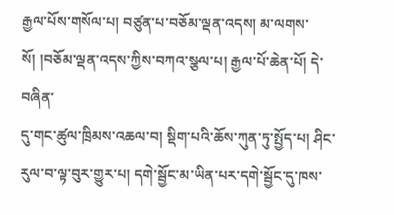རྒྱལ་པོས་གསོལ་པ། བཙུན་པ་བཅོམ་ལྡན་འདས། མ་ལགས་སོ། །བཅོམ་ལྡན་འདས་ཀྱིས་བཀའ་སྩལ་པ། རྒྱལ་པོ་ཆེན་པོ། དེ་བཞིན་
དུ་གང་ཚུལ་ཁྲིམས་འཆལ་བ། སྡིག་པའི་ཆོས་ཀུན་ཏུ་སྤྱོད་པ། ཤིང་རུལ་བ་ལྟ་བུར་གྱུར་པ། དགེ་སྦྱོང་མ་ཡིན་པར་དགེ་སྦྱོང་དུ་ཁས་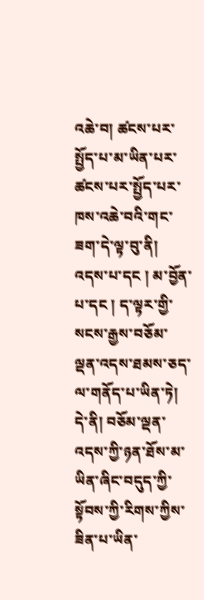འཆེ་བ། ཚངས་པར་སྤྱོད་པ་མ་ཡིན་པར་ཚངས་པར་སྤྱོད་པར་ཁས་འཆེ་བའི་གང་ཟག་དེ་ལྟ་བུ་ནི། འདས་པ་དང ། མ་བྱོན་པ་དང ། ད་ལྟར་གྱི་སངས་རྒྱས་བཅོམ་ལྡན་འདས་ཐམས་ཅད་ལ་གནོད་པ་ཡིན་ཏེ། དེ་ནི། བཅོམ་ལྡན་འདས་ཀྱི་ཉན་ཐོས་མ་ཡིན་ཞིང་བདུད་ཀྱི་སྟོབས་ཀྱི་རིགས་ཀྱིས་ཟིན་པ་ཡིན་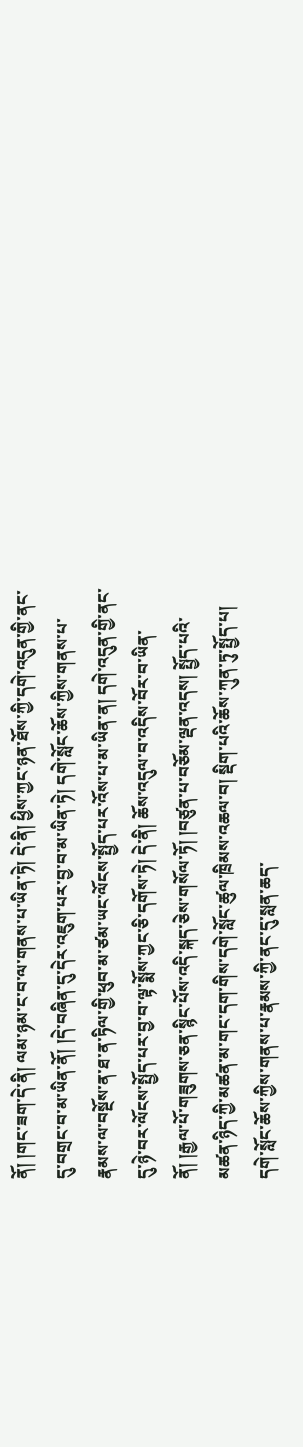ནོ། །གང་ཟག་དེ་ནི། ལམ་ཉམ་ང་བ་ལ་གནས་པ་ཡིན་ཏེ། དེ་ནི། ཕྱིས་ཀྱང་ཉན་ཐོས་ཀྱི་དགེ་འདུན་གྱི་ནང་དུ་བགྲང་བ་མ་ཡིན་ནོ། །དེ་བཞིན་དུ་དེར་འཇུག་པར་བྱ་བ་མ་ཡིན་ཏེ། དགེ་སློང་ཆོས་ཀྱིས་གནས་པ་རྣམས་ལ་བསྔོས་ན་ཐ་ན་ཏིལ་གྱི་ཕུབ་མ་ཙམ་ཡང་ལོངས་སྤྱོད་པར་འོས་པ་མ་ཡིན་ན། དགེ་འདུན་གྱི་ནང་དུ་ཉེ་བར་ལོངས་སྤྱོད་པར་བྱ་བ་ལྟ་སྨོས་ཀྱང་ཅི་དགོས་ཏེ། དེ་ནི། ཆོས་འདུལ་བ་འདིས་བོར་བ་ཡིན་ནོ། །རྒྱལ་པོ་གཟུགས་ཅན་སྙིང་པོས་འདི་སྐད་ཅེས་གསོལ་ཏོ། །བཙུན་པ་བཅོམ་ལྡན་འདས། སྤྱོད་པའི་མཚན་ཉིད་ཀྱི་མཚན་མ་གང་དག་གིས་དགེ་སློང་ཚུལ་ཁྲིམས་འཆལ་བ། སྡིག་པའི་ཆོས་ཀུན་ཏུ་སྤྱོད་པ། དགེ་སློང་ཆོས་ཀྱིས་གནས་པ་རྣམས་ཀྱི་ནང་དུ་སླན་ཆད་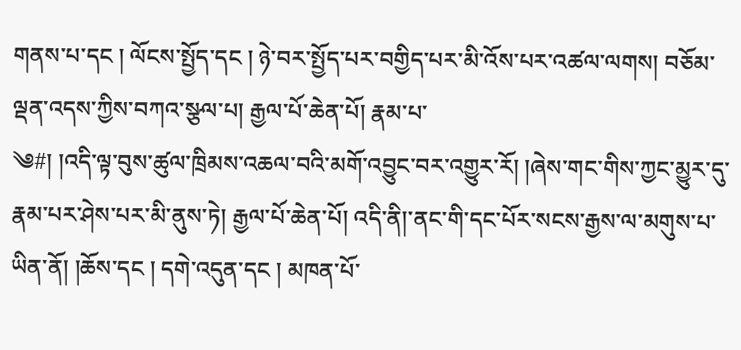གནས་པ་དང ། ལོངས་སྤྱོད་དང ། ཉེ་བར་སྤྱོད་པར་བགྱིད་པར་མི་འོས་པར་འཚལ་ལགས། བཅོམ་ལྡན་འདས་ཀྱིས་བཀའ་སྩལ་པ། རྒྱལ་པོ་ཆེན་པོ། རྣམ་པ་
༄#། །འདི་ལྟ་བུས་ཚུལ་ཁྲིམས་འཆལ་བའི་མགོ་འབྱུང་བར་འགྱུར་རོ། །ཞེས་གང་གིས་ཀྱང་མྱུར་དུ་རྣམ་པར་ཤེས་པར་མི་ནུས་ཏེ། རྒྱལ་པོ་ཆེན་པོ། འདི་ནི།་ནང་གི་དང་པོར་སངས་རྒྱས་ལ་མགུས་པ་ཡིན་ནོ། །ཆོས་དང ། དགེ་འདུན་དང ། མཁན་པོ་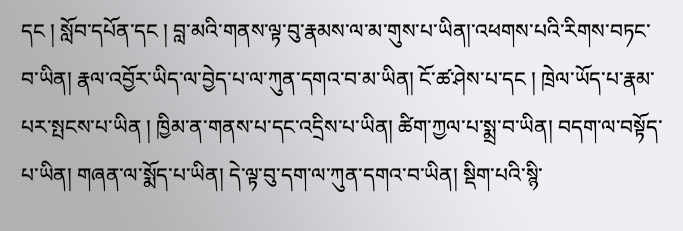དང ། སློབ་དཔོན་དང ། བླ་མའི་གནས་ལྟ་བུ་རྣམས་ལ་མ་གུས་པ་ཡིན།་འཕགས་པའི་རིགས་བཏང་བ་ཡིན། རྣལ་འབྱོར་ཡིད་ལ་བྱེད་པ་ལ་ཀུན་དགའ་བ་མ་ཡིན། ངོ་ཚ་ཤེས་པ་དང ། ཁྲེལ་ཡོད་པ་རྣམ་པར་སྤངས་པ་ཡིན ། ཁྱིམ་ན་གནས་པ་དང་འདྲིས་པ་ཡིན། ཚིག་ཀྱལ་པ་སྨྲ་བ་ཡིན། བདག་ལ་བསྟོད་པ་ཡིན། གཞན་ལ་སྨོད་པ་ཡིན། དེ་ལྟ་བུ་དག་ལ་ཀུན་དགའ་བ་ཡིན། སྡིག་པའི་སྙི་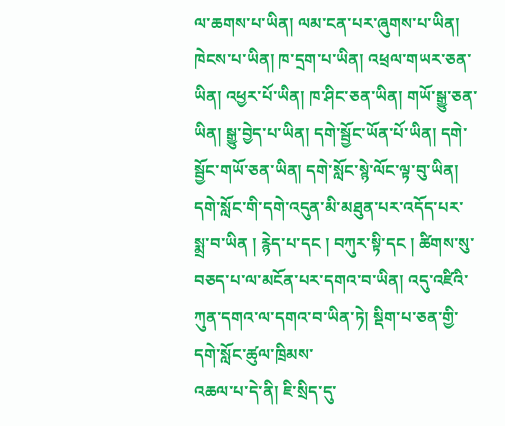ལ་ཆགས་པ་ཡིན། ལམ་ངན་པར་ཞུགས་པ་ཡིན། ཁེངས་པ་ཡིན། ཁ་དྲག་པ་ཡིན། འཕྲལ་གཡར་ཅན་ཡིན། འཕྱར་པོ་ཡིན། ཁ་ཤིང་ཅན་ཡིན། གཡོ་སྒྱུ་ཅན་ཡིན། སྒྱུ་བྱེད་པ་ཡིན། དགེ་སྦྱོང་ཡོན་པོ་ཡིན། དགེ་སྦྱོང་གཡོ་ཅན་ཡིན། དགེ་སློང་སྙེ་ལོང་ལྟ་བུ་ཡིན། དགེ་སློང་གི་དགེ་འདུན་མི་མཐུན་པར་འདོད་པར་སྨྲ་བ་ཡིན ། རྙེད་པ་དང ། བཀུར་སྟི་དང ། ཚིགས་སུ་བཅད་པ་ལ་མངོན་པར་དགའ་བ་ཡིན། འདུ་འཛིའི་ཀུན་དགའ་ལ་དགའ་བ་ཡིན་ཏེ། སྡིག་པ་ཅན་གྱི་དགེ་སློང་ཚུལ་ཁྲིམས་
འཆལ་པ་དེ་ནི། ཇི་སྲིད་དུ་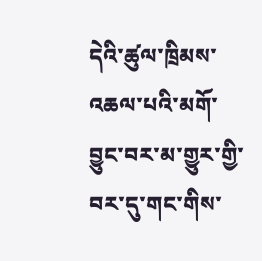དེའི་ཚུལ་ཁྲིམས་འཆལ་པའི་མགོ་བྱུང་བར་མ་གྱུར་གྱི་བར་དུ་གང་གིས་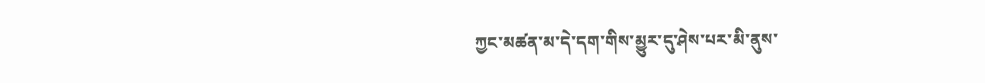ཀྱང་མཚན་མ་དེ་དག་གིས་མྱུར་དུ་ཤེས་པར་མི་ནུས་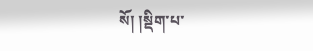སོ། །སྡིག་པ་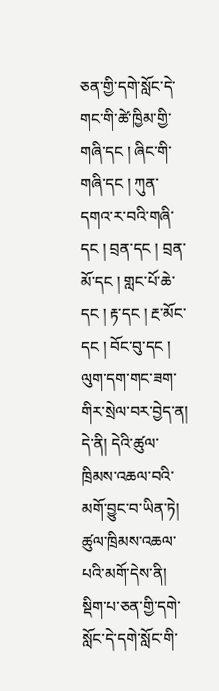ཅན་གྱི་དགེ་སློང་དེ་གང་གི་ཚེ་ཁྱིམ་གྱི་གཞི་དང ། ཞིང་གི་གཞི་དང ། ཀུན་དགའ་ར་བའི་གཞི་དང ། བྲན་དང ། བྲན་མོ་དང ། གླང་པོ་ཆེ་དང ། རྟ་དང ། རྔ་མོང་དང ། བོང་བུ་དང ། ལུག་དག་གང་ཟག་གིར་སྲེལ་བར་བྱེད་ན། དེ་ནི། དེའི་ཚུལ་ཁྲིམས་འཆལ་བའི་མགོ་བྱུང་བ་ཡིན་ཏེ། ཚུལ་ཁྲིམས་འཆལ་པའི་མགོ་དེས་ནི། སྡིག་པ་ཅན་གྱི་དགེ་སློང་དེ་དགེ་སློང་གི་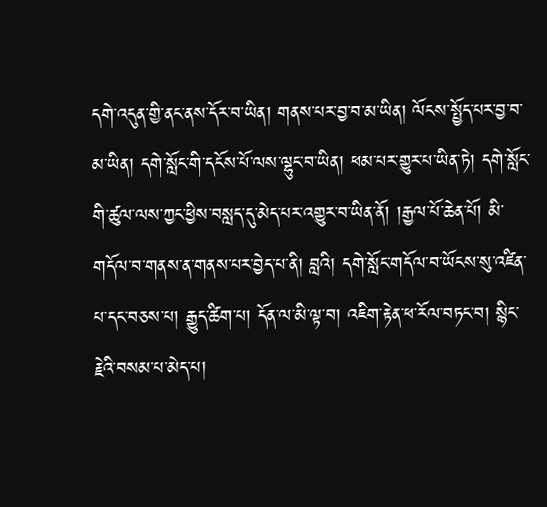དགེ་འདུན་གྱི་ནང་ནས་དོར་བ་ཡིན། གནས་པར་བྱ་བ་མ་ཡིན། ལོངས་སྤྱོད་པར་བྱ་བ་མ་ཡིན། དགེ་སློང་གི་དངོས་པོ་ལས་ལྷུང་བ་ཡིན། ཕམ་པར་གྱུར་པ་ཡིན་ཏེ། དགེ་སློང་གི་ཚུལ་ལས་ཀྱང་ཕྱིས་བསླད་དུ་མེད་པར་འགྱུར་བ་ཡིན་ནོ། །རྒྱལ་པོ་ཆེན་པོ། མི་གདོལ་བ་གནས་ན་གནས་པར་བྱེད་པ་ནི། བླའི། དགེ་སློང་གདོལ་བ་ཡོངས་སུ་འཛིན་པ་དང་བཅས་པ། རྒྱུད་ཚིག་པ། དོན་ལ་མི་ལྟ་བ། འཇིག་རྟེན་ཕ་རོལ་བཏང་བ། སྙིང་རྗེའི་བསམ་པ་མེད་པ།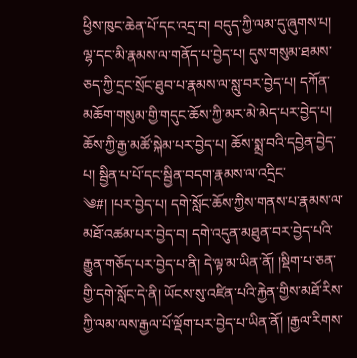ཕྱིས་ཁུང་ཆེན་པོ་དང་འདྲ་བ། བདུད་ཀྱི་ལམ་དུ་ཞུགས་པ། ལྷ་དང་མི་རྣམས་ལ་གནོད་པ་བྱེད་པ། དུས་གསུམ་ཐམས་ཅད་ཀྱི་དྲང་སྲོང་ཐུབ་པ་རྣམས་ལ་སླུ་བར་བྱེད་པ། དཀོན་མཆོག་གསུམ་གྱི་གདུང་ཆོས་ཀྱི་མར་མེ་མེད་པར་བྱེད་པ། ཆོས་ཀྱི་རྒྱ་མཚོ་སྐེམ་པར་བྱེད་པ། ཆོས་སྨྲ་བའི་དབྱེན་བྱེད་པ། སྦྱིན་པ་པོ་དང་སྦྱིན་བདག་རྣམས་ལ་འདྲིང་
༄#། །པར་བྱེད་པ། དགེ་སློང་ཆོས་ཀྱིས་གནས་པ་རྣམས་ལ་མཐོ་འཚམ་པར་བྱེད་བ། དགེ་འདུན་མཐུན་བར་བྱེད་པའི་རྒྱུན་གཅོད་པར་བྱེད་པ་ནི། དེ་ལྟ་མ་ཡིན་ནོ། །སྡིག་པ་ཅན་གྱི་དགེ་སློང་དེ་ནི། ཡོངས་སུ་འཛིན་པའི་རྐྱེན་གྱིས་མཐོ་རིས་ཀྱི་ལམ་ལས་རྒྱལ་པོ་ལྡོག་པར་བྱེད་པ་ཡིན་ནོ། །རྒྱལ་རིགས་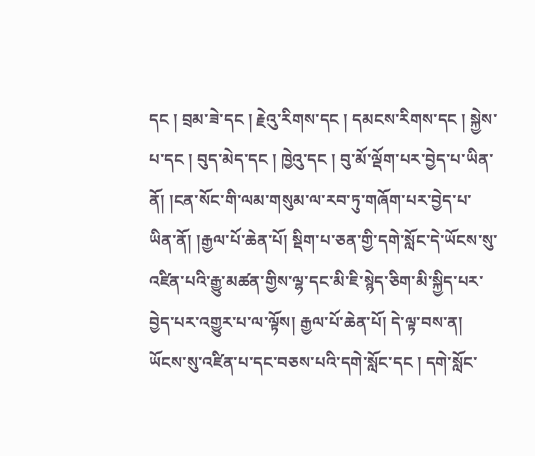དང ། བྲམ་ཟེ་དང ། རྗེའུ་རིགས་དང ། དམངས་རིགས་དང ། སྐྱེས་པ་དང ། བུད་མེད་དང ། ཁྱེའུ་དང ། བུ་མོ་ལྡོག་པར་བྱེད་པ་ཡིན་ནོ། །ངན་སོང་གི་ལམ་གསུམ་ལ་རབ་ཏུ་གཞོག་པར་བྱེད་པ་ཡིན་ནོ། །རྒྱལ་པོ་ཆེན་པོ། སྡིག་པ་ཅན་གྱི་དགེ་སློང་དེ་ཡོངས་སུ་འཛིན་པའི་རྒྱུ་མཚན་གྱིས་ལྷ་དང་མི་ཇི་སྙེད་ཅིག་མི་སྐྱིད་པར་བྱེད་པར་འགྱུར་པ་ལ་ལྟོས། རྒྱལ་པོ་ཆེན་པོ། དེ་ལྟ་བས་ན། ཡོངས་སུ་འཛིན་པ་དང་བཅས་པའི་དགེ་སློང་དང ། དགེ་སློང་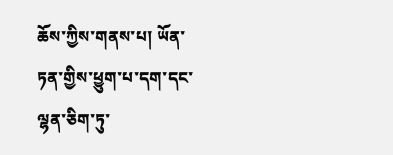ཆོས་ཀྱིས་གནས་པ། ཡོན་ཏན་གྱིས་ཕྱུག་པ་དག་དང་ལྷན་ཅིག་ཏུ་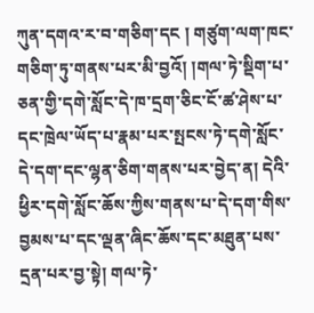ཀུན་དགའ་ར་བ་གཅིག་དང ། གཙུག་ལག་ཁང་གཅིག་ཏུ་གནས་པར་མི་བྱའོ། །གལ་ཏེ་སྡིག་པ་ཅན་གྱི་དགེ་སློང་དེ་ཁ་དྲག་ཅིང་ངོ་ཚ་ཤེས་པ་དང་ཁྲེལ་ཡོད་པ་རྣམ་པར་སྤངས་ཏེ་དགེ་སློང་དེ་དག་དང་ལྷན་ཅིག་གནས་པར་བྱེད་ན། དེའི་ཕྱིར་དགེ་སློང་ཆོས་ཀྱིས་གནས་པ་དེ་དག་གིས་བྱམས་པ་དང་ལྡན་ཞིང་ཆོས་དང་མཐུན་པས་དྲན་པར་བྱ་སྟེ། གལ་ཏེ་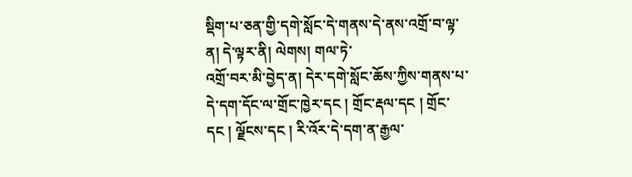སྡིག་པ་ཅན་གྱི་དགེ་སློང་དེ་གནས་དེ་ནས་འགྲོ་བ་ལྟ་ན། དེ་ལྟར་ནི། ལེགས། གལ་ཏེ་
འགྲོ་བར་མི་བྱེད་ན། དེར་དགེ་སློང་ཆོས་ཀྱིས་གནས་པ་དེ་དག་དོང་ལ་གྲོང་ཁྱེར་དང ། གྲོང་རྡལ་དང ། གྲོང་དང ། ལྗོངས་དང ། རི་འོར་དེ་དག་ན་རྒྱལ་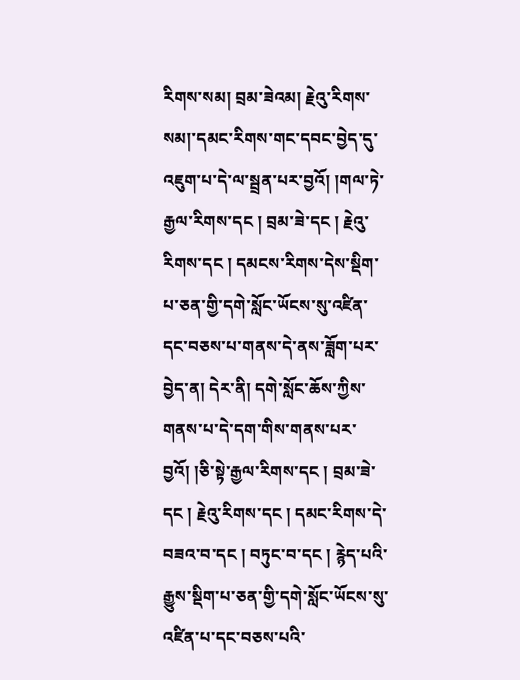རིགས་སམ། བྲམ་ཟེའམ། རྗེའུ་རིགས་སམ།་དམང་རིགས་གང་དབང་བྱེད་དུ་འཇུག་པ་དེ་ལ་སྦྲན་པར་བྱའོ། །གལ་ཏེ་རྒྱལ་རིགས་དང ། བྲམ་ཟེ་དང ། རྗེའུ་རིགས་དང ། དམངས་རིགས་དེས་སྡིག་པ་ཅན་གྱི་དགེ་སློང་ཡོངས་སུ་འཛིན་དང་བཅས་པ་གནས་དེ་ནས་ཟློག་པར་བྱེད་ན། དེར་ནི། དགེ་སློང་ཆོས་ཀྱིས་གནས་པ་དེ་དག་གིས་གནས་པར་བྱའོ། །ཅི་སྟེ་རྒྱལ་རིགས་དང ། བྲམ་ཟེ་དང ། རྗེའུ་རིགས་དང ། དམང་རིགས་དེ་བཟའ་བ་དང ། བཏུང་བ་དང ། རྙེད་པའི་རྒྱུས་སྡིག་པ་ཅན་གྱི་དགེ་སློང་ཡོངས་སུ་འཛིན་པ་དང་བཅས་པའི་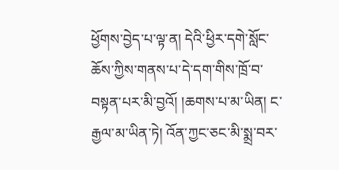ཕྱོགས་བྱེད་པ་ལྟ་ན། དེའི་ཕྱིར་དགེ་སློང་ཆོས་ཀྱིས་གནས་པ་དེ་དག་གིས་ཁྲོ་བ་བསྟན་པར་མི་བྱའོ། །ཆགས་པ་མ་ཡིན། ང་རྒྱལ་མ་ཡིན་ཏེ། འོན་ཀྱང་ཅང་མི་སྨྲ་བར་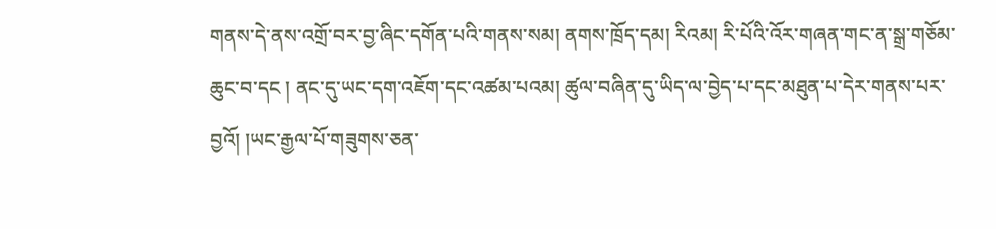གནས་དེ་ནས་འགྲོ་བར་བྱ་ཞིང་དགོན་པའི་གནས་སམ། ནགས་ཁྲོད་དམ། རིའམ། རི་པོའི་འོར་གཞན་གང་ན་སྒྲ་གཅོམ་ཆུང་བ་དང ། ནང་དུ་ཡང་དག་འཇོག་དང་འཚམ་པའམ། ཚུལ་བཞིན་དུ་ཡིད་ལ་བྱེད་པ་དང་མཐུན་པ་དེར་གནས་པར་བྱའོ། །ཡང་རྒྱལ་པོ་གཟུགས་ཅན་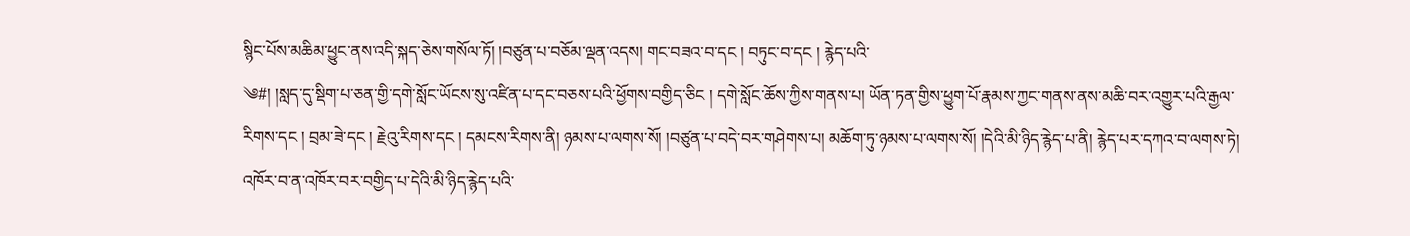སྙིང་པོས་མཆིམ་ཕྱུང་ནས་འདི་སྐད་ཅེས་གསོལ་ཏོ། །བཙུན་པ་བཅོམ་ལྡན་འདས། གང་བཟའ་བ་དང ། བཏུང་བ་དང ། རྙེད་པའི་
༄#། །སླད་དུ་སྡིག་པ་ཅན་གྱི་དགེ་སློང་ཡོངས་སུ་འཛིན་པ་དང་བཅས་པའི་ཕྱོགས་བགྱིད་ཅིང ། དགེ་སློང་ཆོས་ཀྱིས་གནས་པ། ཡོན་ཏན་གྱིས་ཕྱུག་པོ་རྣམས་ཀྱང་གནས་ནས་མཆི་བར་འགྱུར་པའི་རྒྱལ་རིགས་དང ། བྲམ་ཟེ་དང ། རྗེའུ་རིགས་དང ། དམངས་རིགས་ནི། ཉམས་པ་ལགས་སོ། །བཙུན་པ་བདེ་བར་གཤེགས་པ། མཆོག་ཏུ་ཉམས་པ་ལགས་སོ། །དེའི་མི་ཉིད་རྙེད་པ་ནི། རྙེད་པར་དཀའ་བ་ལགས་ཏེ། འཁོར་བ་ན་འཁོར་བར་བགྱིད་པ་དེའི་མི་ཉིད་རྙེད་པའི་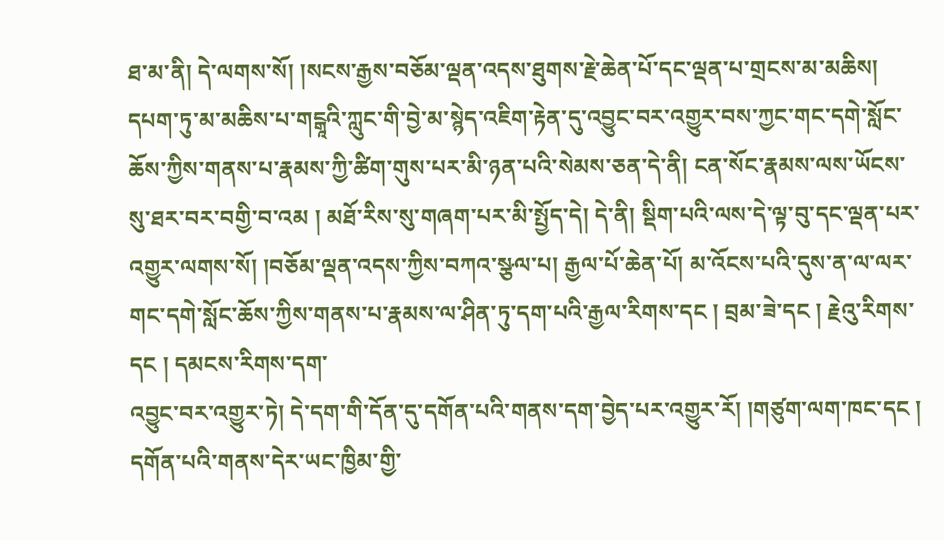ཐ་མ་ནི། དེ་ལགས་སོ། །སངས་རྒྱས་བཅོམ་ལྡན་འདས་ཐུགས་རྗེ་ཆེན་པོ་དང་ལྡན་པ་གྲངས་མ་མཆིས། དཔག་ཏུ་མ་མཆིས་པ་གངྒཱའི་ཀླུང་གི་བྱེ་མ་སྙེད་འཇིག་རྟེན་དུ་འབྱུང་བར་འགྱུར་བས་ཀྱང་གང་དགེ་སློང་ཆོས་ཀྱིས་གནས་པ་རྣམས་ཀྱི་ཚིག་གུས་པར་མི་ཉན་པའི་སེམས་ཅན་དེ་ནི། ངན་སོང་རྣམས་ལས་ཡོངས་སུ་ཐར་བར་བགྱི་བ་འམ ། མཐོ་རིས་སུ་གཞག་པར་མི་སྤྱོད་དེ། དེ་ནི། སྡིག་པའི་ལས་དེ་ལྟ་བུ་དང་ལྡན་པར་འགྱུར་ལགས་སོ། །བཅོམ་ལྡན་འདས་ཀྱིས་བཀའ་སྩལ་པ། རྒྱལ་པོ་ཆེན་པོ། མ་འོངས་པའི་དུས་ན་ལ་ལར་གང་དགེ་སློང་ཆོས་ཀྱིས་གནས་པ་རྣམས་ལ་ཤིན་ཏུ་དག་པའི་རྒྱལ་རིགས་དང ། བྲམ་ཟེ་དང ། རྗེའུ་རིགས་དང ། དམངས་རིགས་དག་
འབྱུང་བར་འགྱུར་ཏེ། དེ་དག་གི་དོན་དུ་དགོན་པའི་གནས་དག་བྱེད་པར་འགྱུར་རོ། །གཙུག་ལག་ཁང་དང ། དགོན་པའི་གནས་དེར་ཡང་ཁྱིམ་གྱི་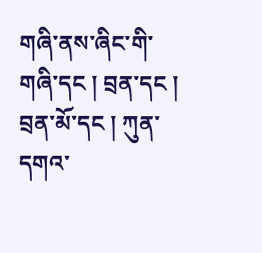གཞི་ནས་ཞིང་གི་གཞི་དང ། བྲན་དང ། བྲན་མོ་དང ། ཀུན་དགའ་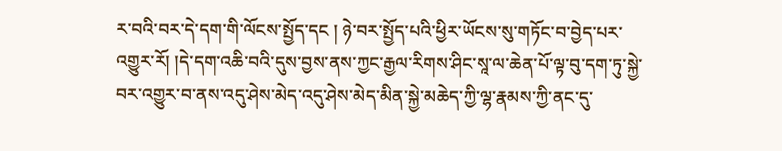ར་བའི་བར་དེ་དག་གི་ལོངས་སྤྱོད་དང ། ཉེ་བར་སྤྱོད་པའི་ཕྱིར་ཡོངས་སུ་གཏོང་བ་བྱེད་པར་འགྱུར་རོ། །དེ་དག་འཆི་བའི་དུས་བྱས་ནས་ཀྱང་རྒྱལ་རིགས་ཤིང་སཱ་ལ་ཆེན་པོ་ལྟ་བུ་དག་ཏུ་སྐྱེ་བར་འགྱུར་བ་ནས་འདུ་ཤེས་མེད་འདུ་ཤེས་མེད་མིན་སྐྱེ་མཆེད་ཀྱི་ལྷ་རྣམས་ཀྱི་ནང་དུ་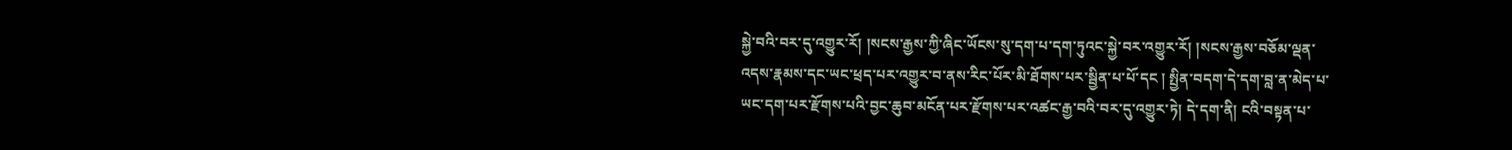སྐྱེ་བའི་བར་དུ་འགྱུར་རོ། །སངས་རྒྱས་ཀྱི་ཞིང་ཡོངས་སུ་དག་པ་དག་ཏུའང་སྐྱེ་བར་འགྱུར་རོ། །སངས་རྒྱས་བཅོམ་ལྡན་འདས་རྣམས་དང་ཡང་ཕྲད་པར་འགྱུར་བ་ནས་རིང་པོར་མི་ཐོགས་པར་སྦྱིན་པ་པོ་དང ། སྤྱིན་བདག་དེ་དག་བླ་ན་མེད་པ་ཡང་དག་པར་རྫོགས་པའི་བྱང་ཆུབ་མངོན་པར་རྫོགས་པར་འཚང་རྒྱ་བའི་བར་དུ་འགྱུར་ཏེ། དེ་དག་ནི། ངའི་བསྟན་པ་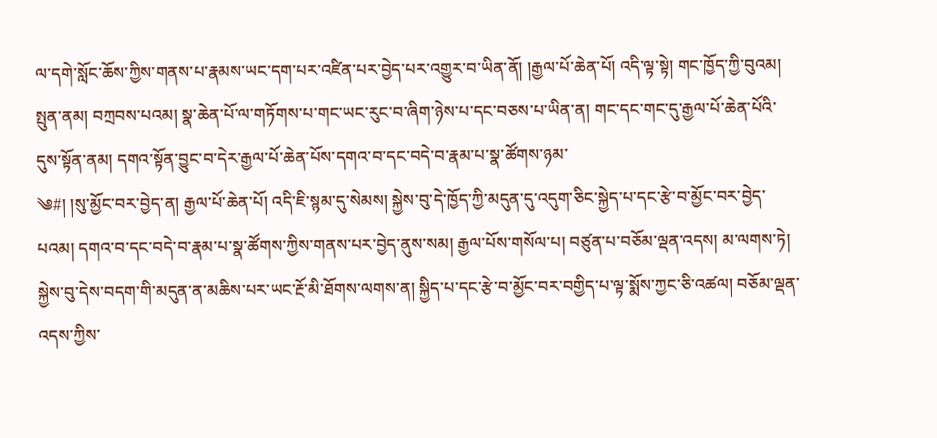ལ་དགེ་སློང་ཆོས་ཀྱིས་གནས་པ་རྣམས་ཡང་དག་པར་འཛིན་པར་བྱེད་པར་འགྱུར་བ་ཡིན་ནོ། །རྒྱལ་པོ་ཆེན་པོ། འདི་ལྟ་སྟེ། གང་ཁྱོད་ཀྱི་བུའམ། སྤུན་ནམ། བཀྲབས་པའམ། སྣ་ཆེན་པོ་ལ་གཏོགས་པ་གང་ཡང་རུང་བ་ཞིག་ཉེས་པ་དང་བཅས་པ་ཡིན་ན། གང་དང་གང་དུ་རྒྱལ་པོ་ཆེན་པོའི་དུས་སྟོན་ནམ། དགའ་སྟོན་བྱུང་བ་དེར་རྒྱལ་པོ་ཆེན་པོས་དགའ་བ་དང་བདེ་བ་རྣམ་པ་སྣ་ཚོགས་ཉམ་
༄#། །སུ་མྱོང་བར་བྱེད་ན། རྒྱལ་པོ་ཆེན་པོ། འདི་ཇི་སྙམ་དུ་སེམས། སྐྱེས་བུ་དེ་ཁྱོད་ཀྱི་མདུན་དུ་འདུག་ཅིང་སྐྱེད་པ་དང་རྩེ་བ་མྱོང་བར་བྱེད་པའམ། དགའ་བ་དང་བདེ་བ་རྣམ་པ་སྣ་ཚོགས་ཀྱིས་གནས་པར་བྱེད་ནུས་སམ། རྒྱལ་པོས་གསོལ་པ། བཙུན་པ་བཅོམ་ལྡན་འདས། མ་ལགས་ཏེ། སྐྱེས་བུ་དེས་བདག་གི་མདུན་ན་མཆིས་པར་ཡང་རྔོ་མི་ཐོགས་ལགས་ན། སྐྱིད་པ་དང་རྩེ་བ་མྱོང་བར་བགྱིད་པ་ལྟ་སྨོས་ཀྱང་ཅི་འཚལ། བཅོམ་ལྡན་འདས་ཀྱིས་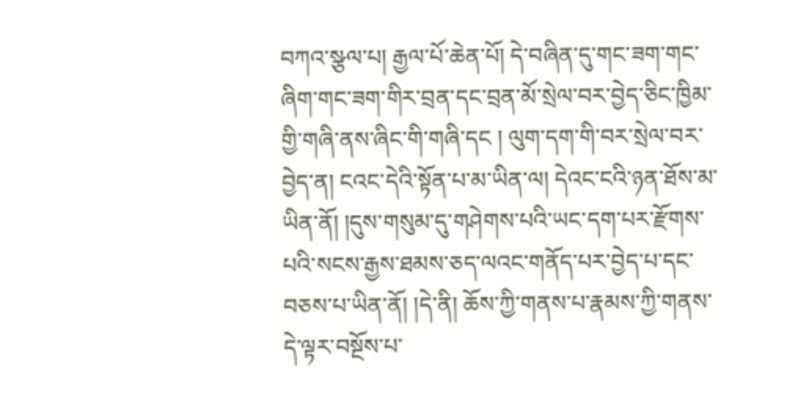བཀའ་སྩལ་པ། རྒྱལ་པོ་ཆེན་པོ། དེ་བཞིན་དུ་གང་ཟག་གང་ཞིག་གང་ཟག་གིར་བྲན་དང་བྲན་མོ་སྲེལ་བར་བྱེད་ཅིང་ཁྱིམ་གྱི་གཞི་ནས་ཞིང་གི་གཞི་དང ། ལུག་དག་གི་བར་སྲེལ་བར་བྱེད་ན། ངའང་དེའི་སྟོན་པ་མ་ཡིན་ལ། དེའང་ངའི་ཉན་ཐོས་མ་ཡིན་ནོ། །དུས་གསུམ་དུ་གཤེགས་པའི་ཡང་དག་པར་རྫོགས་པའི་སངས་རྒྱས་ཐམས་ཅད་ལའང་གནོད་པར་བྱེད་པ་དང་བཅས་པ་ཡིན་ནོ། །དེ་ནི། ཆོས་ཀྱི་གནས་པ་རྣམས་ཀྱི་གནས་དེ་ལྟར་བསྔོས་པ་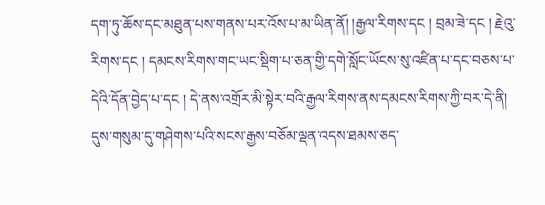དག་ཏུ་ཆོས་དང་མཐུན་པས་གནས་པར་འོས་པ་མ་ཡིན་ནོ། །རྒྱལ་རིགས་དང ། བྲམ་ཟེ་དང ། རྗེའུ་རིགས་དང ། དམངས་རིགས་གང་ཡང་སྡིག་པ་ཅན་གྱི་དགེ་སློང་ཡོངས་སུ་འཛིན་པ་དང་བཅས་པ་དེའི་དོན་བྱེད་པ་དང ། དེ་ནས་འགྲོར་མི་སྟེར་བའི་རྒྱལ་རིགས་ནས་དམངས་རིགས་ཀྱི་བར་དེ་ནི། དུས་གསུམ་དུ་གཤེགས་པའི་སངས་རྒྱས་བཅོམ་ལྡན་འདས་ཐམས་ཅད་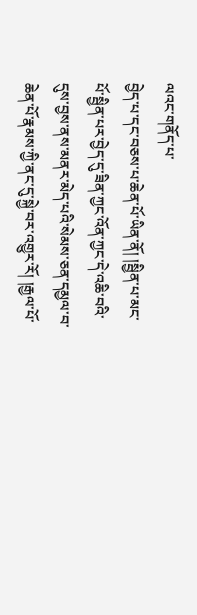ལའང་གནོད་པ་
བྱེད་པ་དང་བཅས་པ་ཆེན་པོ་ཡིན་ནོ། །སྦྱིན་པ་མང་པོ་སྦྱིན་པར་བྱེད་དུ་ཟིན་ཀྱང་འོན་ཀྱང་དེ་འཆི་བའི་དུས་བྱས་ནས་མནར་མེད་པའི་སེམས་ཅན་དམྱལ་བ་ཆེན་པོ་རྣམས་ཀྱི་ནང་དུ་སྐྱེ་བར་འགྱུར་རོ། །རྒྱལ་པོ་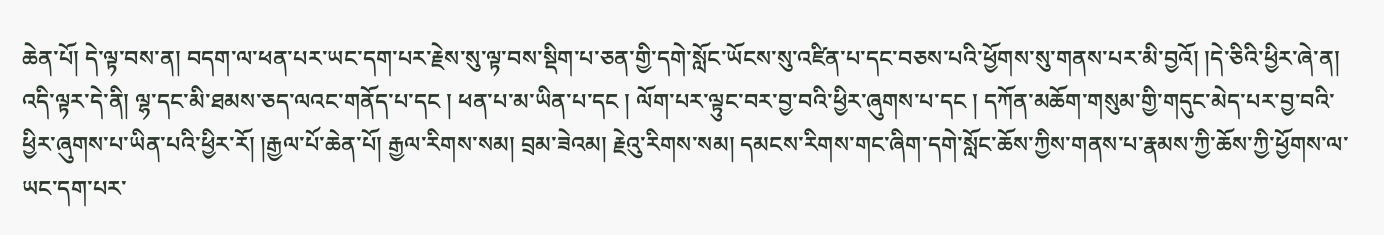ཆེན་པོ། དེ་ལྟ་བས་ན། བདག་ལ་ཕན་པར་ཡང་དག་པར་རྗེས་སུ་ལྟ་བས་སྡིག་པ་ཅན་གྱི་དགེ་སློང་ཡོངས་སུ་འཛིན་པ་དང་བཅས་པའི་ཕྱོགས་སུ་གནས་པར་མི་བྱའོ། །དེ་ཅིའི་ཕྱིར་ཞེ་ན། འདི་ལྟར་དེ་ནི། ལྷ་དང་མི་ཐམས་ཅད་ལའང་གནོད་པ་དང ། ཕན་པ་མ་ཡིན་པ་དང ། ལོག་པར་ལྟུང་བར་བྱ་བའི་ཕྱིར་ཞུགས་པ་དང ། དཀོན་མཆོག་གསུམ་གྱི་གདུང་མེད་པར་བྱ་བའི་ཕྱིར་ཞུགས་པ་ཡིན་པའི་ཕྱིར་རོ། །རྒྱལ་པོ་ཆེན་པོ། རྒྱལ་རིགས་སམ། བྲམ་ཟེའམ། རྗེའུ་རིགས་སམ། དམངས་རིགས་གང་ཞིག་དགེ་སློང་ཆོས་ཀྱིས་གནས་པ་རྣམས་ཀྱི་ཆོས་ཀྱི་ཕྱོགས་ལ་ཡང་དག་པར་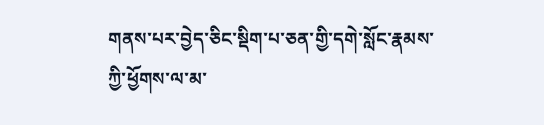གནས་པར་བྱེད་ཅིང་སྡིག་པ་ཅན་གྱི་དགེ་སློང་རྣམས་ཀྱི་ཕྱོགས་ལ་མ་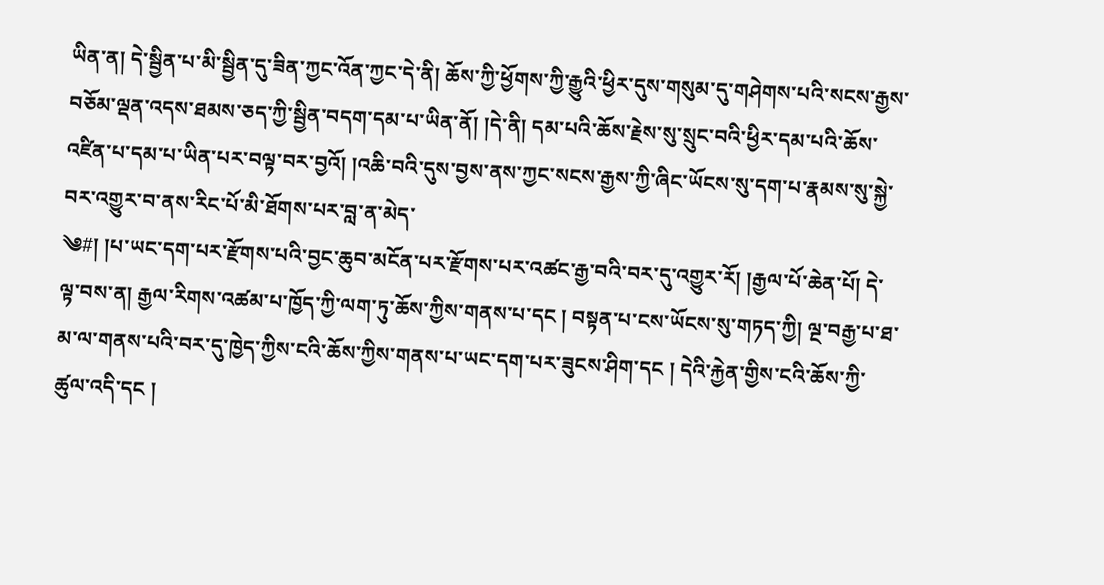ཡིན་ན། དེ་སྦྱིན་པ་མི་སྦྱིན་དུ་ཟིན་ཀྱང་འོན་ཀྱང་དེ་ནི། ཆོས་ཀྱི་ཕྱོགས་ཀྱི་རྒྱུའི་ཕྱིར་དུས་གསུམ་དུ་གཤེགས་པའི་སངས་རྒྱས་བཅོམ་ལྡན་འདས་ཐམས་ཅད་ཀྱི་སྦྱིན་བདག་དམ་པ་ཡིན་ནོ། །དེ་ནི། དམ་པའི་ཆོས་རྗེས་སུ་སྲུང་བའི་ཕྱིར་དམ་པའི་ཆོས་འཛིན་པ་དམ་པ་ཡིན་པར་བལྟ་བར་བྱའོ། །འཆི་བའི་དུས་བྱས་ནས་ཀྱང་སངས་རྒྱས་ཀྱི་ཞིང་ཡོངས་སུ་དག་པ་རྣམས་སུ་སྐྱེ་བར་འགྱུར་བ་ནས་རིང་པོ་མི་ཐོགས་པར་བླ་ན་མེད་
༄#། །པ་ཡང་དག་པར་རྫོགས་པའི་བྱང་ཆུབ་མངོན་པར་རྫོགས་པར་འཚང་རྒྱ་བའི་བར་དུ་འགྱུར་རོ། །རྒྱལ་པོ་ཆེན་པོ། དེ་ལྟ་བས་ན། རྒྱལ་རིགས་འཚམ་པ་ཁྱོད་ཀྱི་ལག་ཏུ་ཆོས་ཀྱིས་གནས་པ་དང ། བསྟན་པ་ངས་ཡོངས་སུ་གཏད་ཀྱི། ལྔ་བརྒྱ་པ་ཐ་མ་ལ་གནས་པའི་བར་དུ་ཁྱེད་ཀྱིས་ངའི་ཆོས་ཀྱིས་གནས་པ་ཡང་དག་པར་ཟུངས་ཤིག་དང ། དེའི་རྐྱེན་གྱིས་ངའི་ཆོས་ཀྱི་ཚུལ་འདི་དང །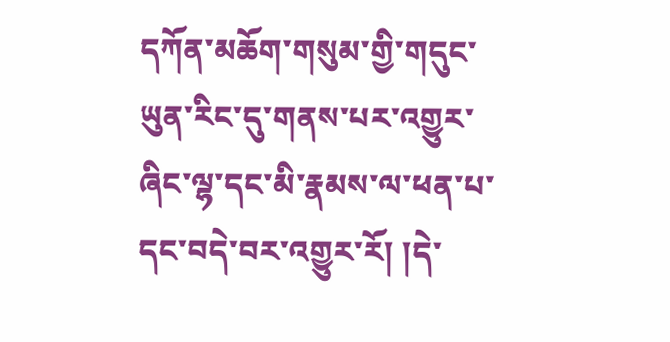དཀོན་མཆོག་གསུམ་གྱི་གདུང་ཡུན་རིང་དུ་གནས་པར་འགྱུར་ཞིང་ལྷ་དང་མི་རྣམས་ལ་ཕན་པ་དང་བདེ་བར་འགྱུར་རོ། །དེ་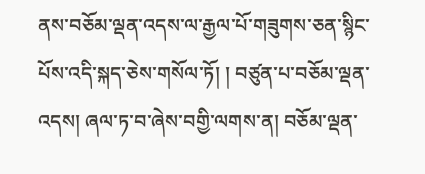ནས་བཅོམ་ལྡན་འདས་ལ་རྒྱལ་པོ་གཟུགས་ཅན་སྙིང་པོས་འདི་སྐད་ཅེས་གསོལ་ཏོ། ། བཙུན་པ་བཅོམ་ལྡན་འདས། ཞལ་ཏ་བ་ཞེས་བགྱི་ལགས་ན། བཅོམ་ལྡན་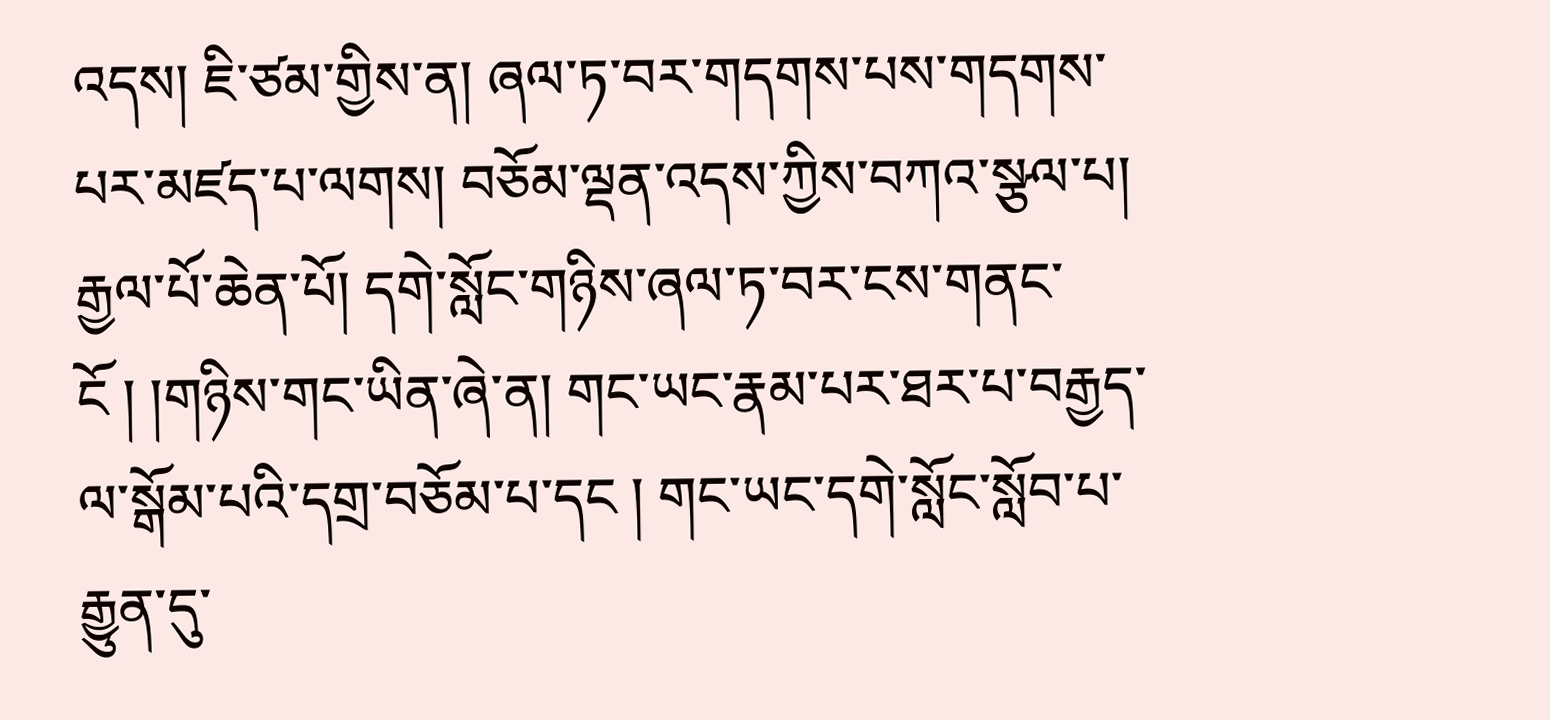འདས། ཇི་ཙམ་གྱིས་ན། ཞལ་ཏ་བར་གདགས་པས་གདགས་པར་མཛད་པ་ལགས། བཅོམ་ལྡན་འདས་ཀྱིས་བཀའ་སྩལ་པ། རྒྱལ་པོ་ཆེན་པོ། དགེ་སློང་གཉིས་ཞལ་ཏ་བར་ངས་གནང་ངོ ། །གཉིས་གང་ཡིན་ཞེ་ན། གང་ཡང་རྣམ་པར་ཐར་པ་བརྒྱད་ལ་སྒོམ་པའི་དགྲ་བཅོམ་པ་དང ། གང་ཡང་དགེ་སློང་སློབ་པ་རྒྱུན་དུ་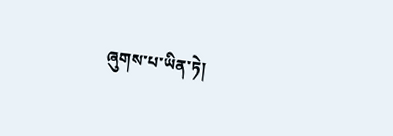ཞུགས་པ་ཡིན་ཏེ།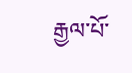རྒྱལ་པོ་